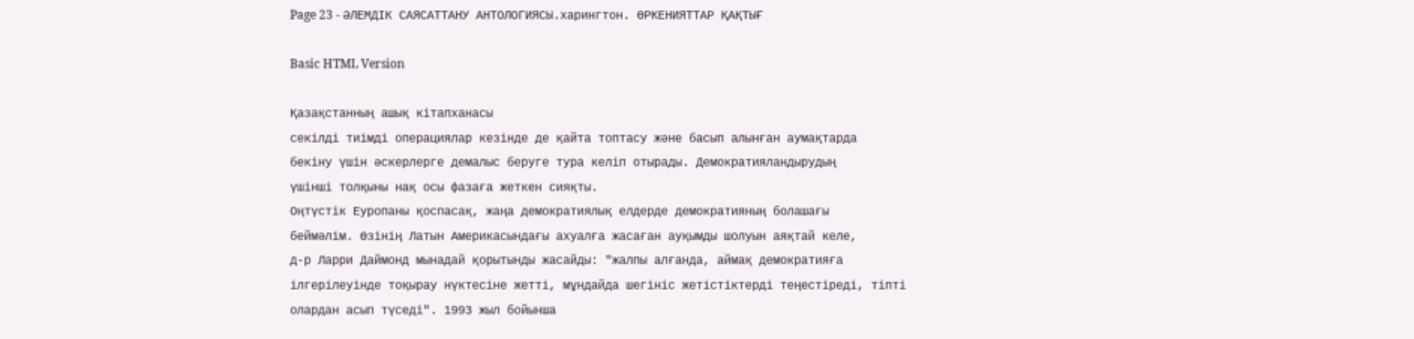Page 23 - ӘЛЕМДІК САЯСАТТАНУ АНТОЛОГИЯСЫ.харингтон. ӨРКЕНИЯТТАР ҚАҚТЫҒ

Basic HTML Version

Қазақстанның ашық кітапханасы
секілді тиімді операциялар кезінде де қайта топтасу және басып алынған аумақтарда
бекіну үшін әскерлерге демалыс беруге тура келіп отырады. Демократияландырудың
үшінші толқыны нақ осы фазаға жеткен сияқты.
Оңтүстік Еуропаны қоспасақ, жаңа демократиялық елдерде демократияның болашағы
беймәлім. Өзінің Латын Америкасындағы ахуалға жасаған ауқымды шолуын аяқтай келе,
д-р Ларри Даймонд мынадай қорытынды жасайды: "жалпы алғанда, аймақ демократияға
ілгерілеуінде тоқырау нүктесіне жетті, мұндайда шегініс жетістіктерді теңестіреді, тіпті
олардан асып түседі". 1993 жыл бойынша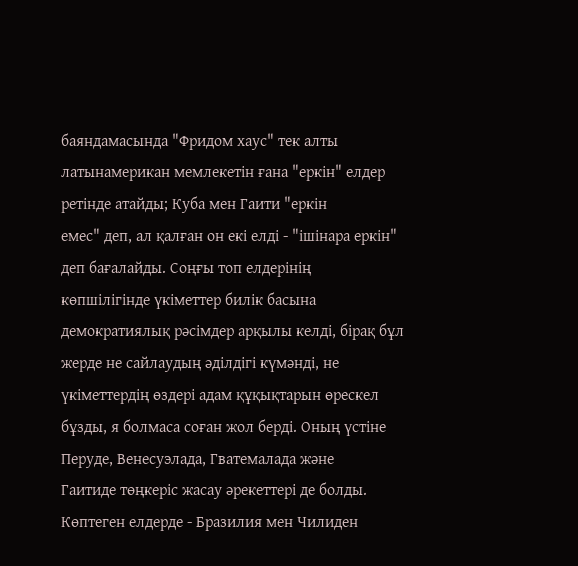баяндамасында "Фридом хаус" тек алты
латынамерикан мемлекетін ғана "еркін" елдер ретінде атайды; Куба мен Гаити "еркін
емес" деп, ал қалған он екі елді - "ішінара еркін" деп бағалайды. Соңғы топ елдерінің
көпшілігінде үкіметтер билік басына демократиялық рәсімдер арқылы келді, бірақ бұл
жерде не сайлаудың әділдігі күмәнді, не үкіметтердің өздері адам құқықтарын өрескел
бұзды, я болмаса соған жол берді. Оның үстіне Перуде, Венесуэлада, Гватемалада және
Гаитиде төңкеріс жасау әрекеттері де болды. Көптеген елдерде - Бразилия мен Чилиден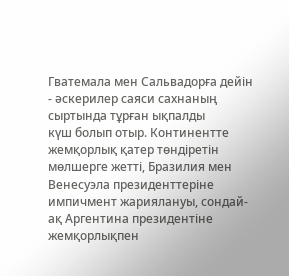Гватемала мен Сальвадорға дейін - әскерилер саяси сахнаның сыртында тұрған ықпалды
күш болып отыр. Континентте жемқорлық қатер төндіретін мөлшерге жетті, Бразилия мен
Венесуэла президенттеріне импичмент жариялануы, сондай-ақ Аргентина президентіне
жемқорлықпен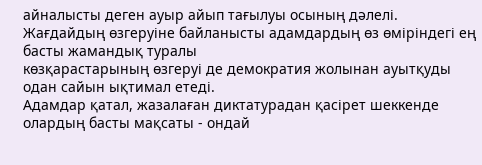айналысты деген ауыр айып тағылуы осының дәлелі.
Жағдайдың өзгеруіне байланысты адамдардың өз өміріндегі ең басты жамандық туралы
көзқарастарының өзгеруі де демократия жолынан ауытқуды одан сайын ықтимал етеді.
Адамдар қатал, жазалаған диктатурадан қасірет шеккенде олардың басты мақсаты - ондай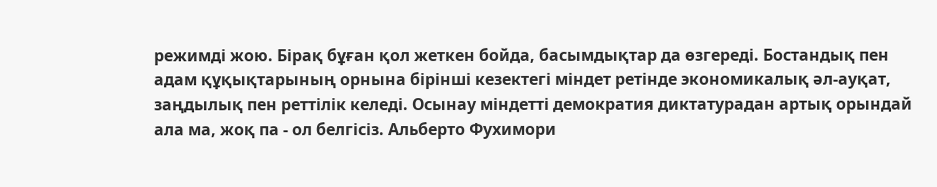режимді жою. Бірақ бұған қол жеткен бойда, басымдықтар да өзгереді. Бостандық пен
адам құқықтарының орнына бірінші кезектегі міндет ретінде экономикалық әл-ауқат,
заңдылық пен реттілік келеді. Осынау міндетті демократия диктатурадан артық орындай
ала ма, жоқ па - ол белгісіз. Альберто Фухимори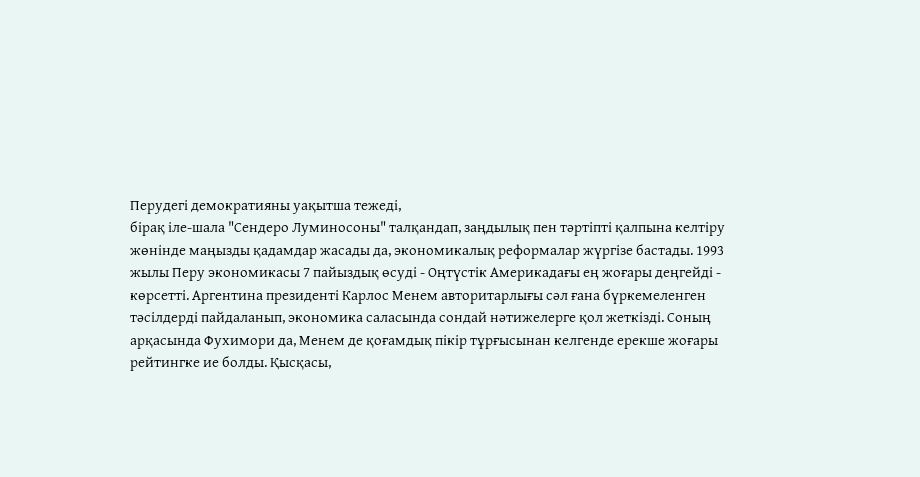Перудегі демократияны уақытша тежеді,
бірақ іле-шала "Сендеро Луминосоны" талқандап, заңдылық пен тәртіпті қалпына келтіру
жөнінде маңызды қадамдар жасады да, экономикалық реформалар жүргізе бастады. 1993
жылы Перу экономикасы 7 пайыздық өсуді - Оңтүстік Америкадағы ең жоғары деңгейді -
көрсетті. Аргентина президенті Карлос Менем авторитарлығы сәл ғана бүркемеленген
тәсілдерді пайдаланып, экономика саласында сондай нәтижелерге қол жеткізді. Соның
арқасында Фухимори да, Менем де қоғамдық пікір тұрғысынан келгенде ерекше жоғары
рейтингке ие болды. Қысқасы,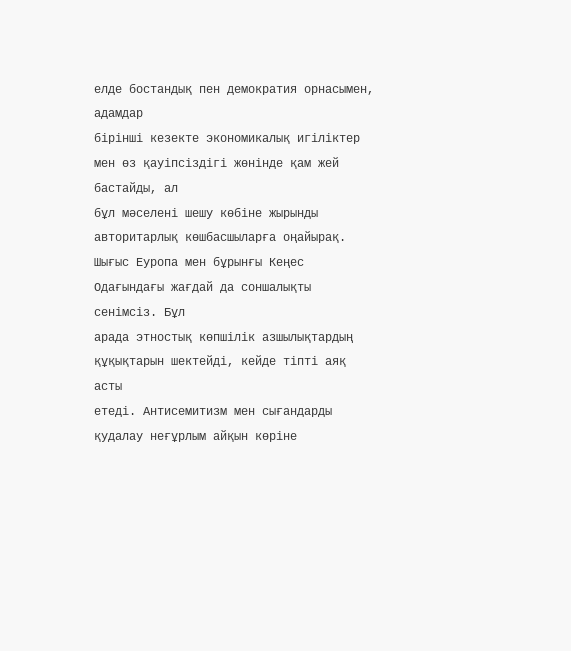елде бостандық пен демократия орнасымен, адамдар
бірінші кезекте экономикалық игіліктер мен өз қауіпсіздігі жөнінде қам жей бастайды, ал
бұл мәселені шешу көбіне жырынды авторитарлық көшбасшыларға оңайырақ.
Шығыс Еуропа мен бұрынғы Кеңес Одағындағы жағдай да соншалықты сенімсіз. Бұл
арада этностық көпшілік азшылықтардың құқықтарын шектейді, кейде тіпті аяқ асты
етеді. Антисемитизм мен сығандарды қудалау неғұрлым айқын көріне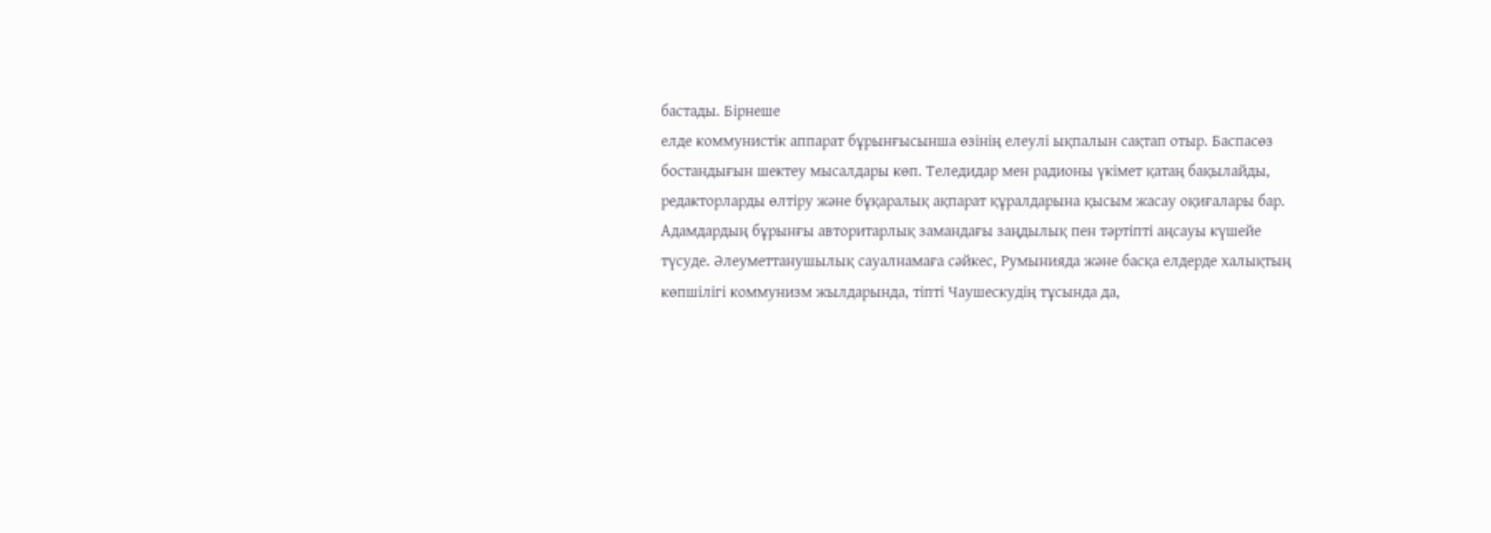бастады. Бірнеше
елде коммунистік аппарат бұрынғысынша өзінің елеулі ықпалын сақтап отыр. Баспасөз
бостандығын шектеу мысалдары көп. Теледидар мен радионы үкімет қатаң бақылайды,
редакторларды өлтіру және бұқаралық ақпарат құралдарына қысым жасау оқиғалары бар.
Адамдардың бұрынғы авторитарлық замандағы заңдылық пен тәртіпті аңсауы күшейе
түсуде. Әлеуметтанушылық сауалнамаға сәйкес, Румынияда және басқа елдерде халықтың
көпшілігі коммунизм жылдарында, тіпті Чаушескудің тұсында да,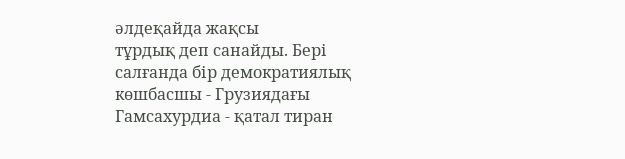әлдеқайда жақсы
тұрдық деп санайды. Бері салғанда бір демократиялық көшбасшы - Грузиядағы
Гамсахурдиа - қатал тиран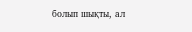болып шықты, ал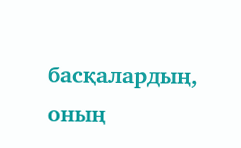басқалардың, оның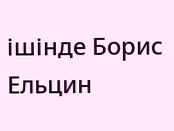ішінде Борис Ельцин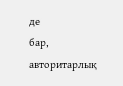де
бар, авторитарлық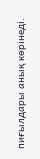пиғылдары анық көрінеді.